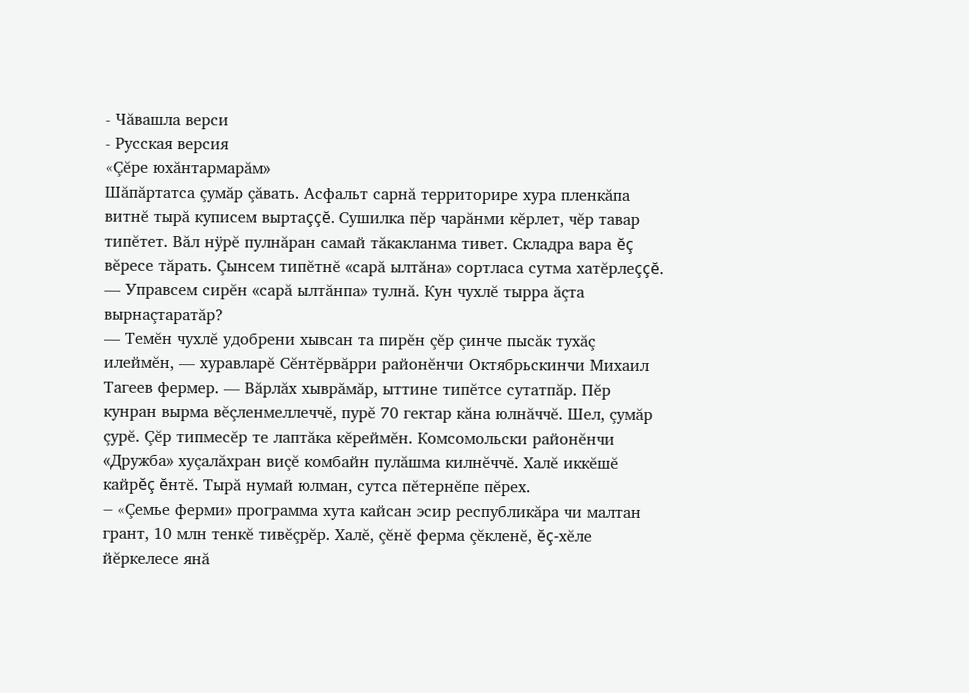- Чăвашла верси
- Русская версия
«Çĕре юхăнтармарăм»
Шăпăртатса çумăр çăвать. Асфальт сарнă территорире хура пленкăпа витнĕ тырă куписем выртаççĕ. Сушилка пĕр чарăнми кĕрлет, чĕр тавар типĕтет. Вăл нÿрĕ пулнăран самай тăкакланма тивет. Складра вара ĕç вĕресе тăрать. Çынсем типĕтнĕ «сарă ылтăна» сортласа сутма хатĕрлеççĕ.
— Управсем сирĕн «сарă ылтăнпа» тулнă. Кун чухлĕ тырра ăçта вырнаçтаратăр?
— Темĕн чухлĕ удобрени хывсан та пирĕн çĕр çинче пысăк тухăç илеймĕн, — хуравларĕ Сĕнтĕрвăрри районĕнчи Октябрьскинчи Михаил Тагеев фермер. — Вăрлăх хыврăмăр, ыттине типĕтсе сутатпăр. Пĕр кунран вырма вĕçленмеллеччĕ, пурĕ 70 гектар кăна юлнăччĕ. Шел, çумăр çурĕ. Çĕр типмесĕр те лаптăка кĕреймĕн. Комсомольски районĕнчи «Дружба» хуçалăхран виçĕ комбайн пулăшма килнĕччĕ. Халĕ иккĕшĕ кайрĕç ĕнтĕ. Тырă нумай юлман, сутса пĕтернĕпе пĕрех.
— «Çемье ферми» программа хута кайсан эсир республикăра чи малтан грант, 10 млн тенкĕ тивĕçрĕр. Халĕ, çĕнĕ ферма çĕкленĕ, ĕç-хĕле йĕркелесе янă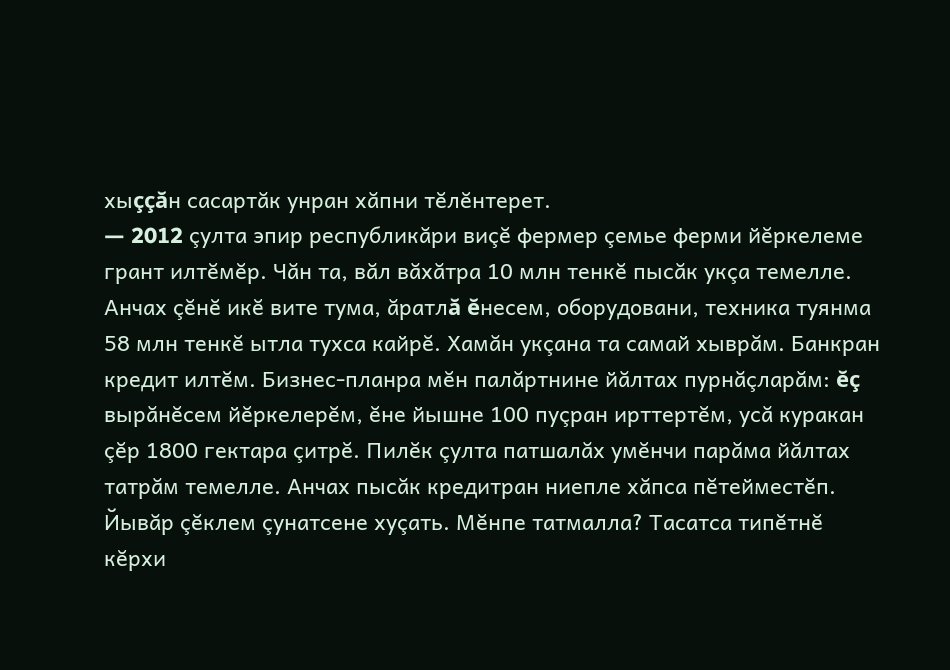хыççăн сасартăк унран хăпни тĕлĕнтерет.
— 2012 çулта эпир республикăри виçĕ фермер çемье ферми йĕркелеме грант илтĕмĕр. Чăн та, вăл вăхăтра 10 млн тенкĕ пысăк укçа темелле. Анчах çĕнĕ икĕ вите тума, ăратлă ĕнесем, оборудовани, техника туянма 58 млн тенкĕ ытла тухса кайрĕ. Хамăн укçана та самай хыврăм. Банкран кредит илтĕм. Бизнес-планра мĕн палăртнине йăлтах пурнăçларăм: ĕç вырăнĕсем йĕркелерĕм, ĕне йышне 100 пуçран ирттертĕм, усă куракан çĕр 1800 гектара çитрĕ. Пилĕк çулта патшалăх умĕнчи парăма йăлтах татрăм темелле. Анчах пысăк кредитран ниепле хăпса пĕтейместĕп. Йывăр çĕклем çунатсене хуçать. Мĕнпе татмалла? Тасатса типĕтнĕ кĕрхи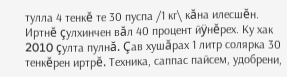тулла 4 тенкĕ те 30 пуспа /1 кг\ кăна илесшĕн. Иртнĕ çулхинчен вăл 40 процент йÿнĕрех. Ку хак 2010 çулта пулнă. Çав хушăрах 1 литр солярка 30 тенкĕрен иртрĕ. Техника, саппас пайсем, удобрени,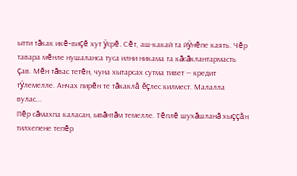ытти тăкак икĕ-виçĕ хут ÿсрĕ. Сĕт, аш-какай та йÿнĕпе каять. Чĕр тавара мĕнле нушаланса туса илни никама та кăсăклантармасть çав. Мĕн тăвас тетĕн, чуна хытарсах сутма тивет — кредит тÿлемелле. Анчах пирĕн те тăкаклă ĕçлес килмест. Малалла вулас...
Пĕр сăмахпа каласан, ывăнтăм темелле. Тĕплĕ шухăшланă хыççăн тилхепене тепĕр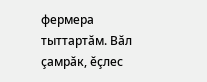фермера тыттартăм. Вăл çамрăк, ĕçлес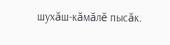шухăш-кăмăлĕ пысăк.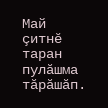Май çитнĕ таран пулăшма тăрăшăп.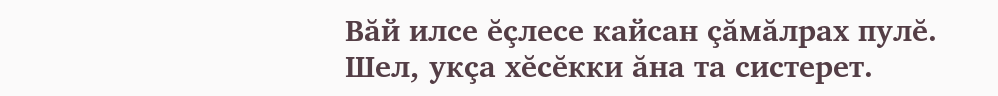Вăй илсе ĕçлесе кайсан çăмăлрах пулĕ. Шел, укçа хĕсĕкки ăна та систерет.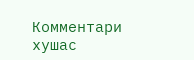Комментари хушас